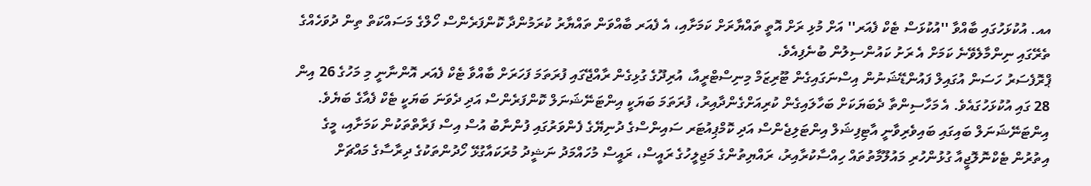އއ. އުކުޅަހުގައި ބާއްވާ ''އުކުޅަސް ޓެކް ފެއަރ'' އަށް މުޅި ރަށް އޮތީ ތައްޔާރަށް ކަމަށާއި، އެ ފެއަރ ބާއްވަން ތައްޔާރު ކުރަމުންދާ ކޮންފަރެންސް ހޯލްގެ މަސައްކަތް ތިން ދުވަހެއްގެ ތެރޭގައި ނިންމާލެވޭނެ ކަމަށް އެ ރަށު ކައުންސިލުން ބުނެފިއެވެ.
ޕްރޮފެސަރު ހަސަން އުގައިލް ފައުންޑޭޝަނުން އިސްނަގައިގެން ޓޫރިޒަމް މިނިސްޓްރީއާ، އުރިދޫގެ ގުޅިގެން ރާއްޖޭގައި ފުރަތަމަ ފަހަރަށް ބާއްވާ ޓެކް ފެއަރ އޮންނާނީ މި މަހުގެ 26 އިން 28 ގައި އުކުޅަހުގައެވެ. އެ މަހާސިންތާ ދެބަޔަކަށް ބަހާލައިގެން ކުރިއަށްގެންދާއިރު، ފުރަތަމަ ބަޔަކީ އިންޓަނޭޝަނަލް ކޮންފަރެންސް އަދި ދެވަނަ ބަޔަކީ ޓެކް ފެއާގެ ބަޔެވެ. އިންޓަނޭޝަނަލް ބައިގައި ބައިވެރިވާނީ އާޓިފިޝަލް އިންޓަލިޖެންސް އަދި ކޮމްޕިއުޓަރ ސައިންސްގެ ދުނިޔޭގެ ފެންވަރުގައި ފުންނާބު އުސް އިސް ފަރާތްތަކުން ކަމަށާއި، މީގެ އިތުރުން ޓެކްނޮލޮޖީއާ ގުޅުންހުރި މައުލޫމާތުތައް ހިއްސާކުރާއިރު، ރައްޔިތުންގެ މަޖިލީހުގެ ރައީސް، ރައީސް މުހައްމަދު ނަޝީދު މުރަކައާގުޅޭ ހޯދުންތަކުގެ ދިރާސާގެ މައްޗަށް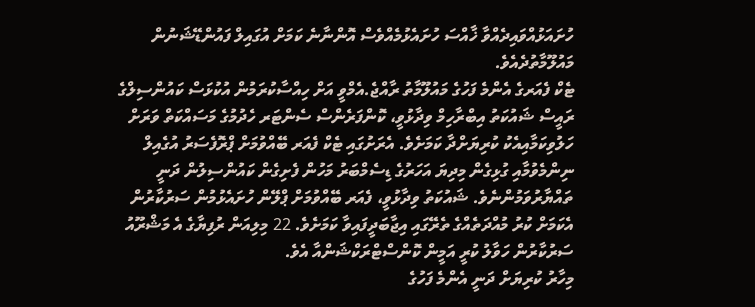ހުށައަޅުއްވައިދެއްވާ ޚާއްސަ ހުށައެޅުމެއްވެސް އޮންނާނެ ކަމަށް އުގައިލް ފައުންޑޭޝަނުން މައުލޫމާތުދެއެވެ.
ޓެކް ފެއަރގެ އެންމެ ފަހުގެ މައުލޫމާތު ރާއްޖެ.އެމްވީ އަށް ހިއްސާކުރަމުން އުކުޅަސް ކައުންސިލްގެ ރައީސް ޝައުކަތު އިބްރާހިމް ވިދާޅުވީ، ކޮންފަރެންސް ސެންޓަރ ހެދުމުގެ މަސައްކަތް ވަރަށް ހަލުވިކަމާއިއެކު ކުރިޔަށްދާ ކަމަށެވެ. އެރަށުގައި ޓެކް ފެއަރ ބޭއްވުމަށް ޕްރޮފެސަރު އުގެއިލް ނިންމެވުމާއި ގުޅިގެން މިދިޔަ އަހަރުގެ ޑިސެމްބަރު މަހުން ފެށިގެން ކައުންސިލުން ދަނީ ތައްޔާރުވަމުންނެވެ. ޝައުކަތު ވިދާޅުވީ، ފެއަރ ބޭއްވުމަށް ޕްލޭން ހުށައެޅުމުން ސަރުކާރުން އެކަމަށް ކުރު މުއްދަތެއްގެ ތެރޭގައި އިޖާބަދީފައިވާ ކަމަށެވެ. 22 މިލިއަން ރުފިޔާގެ އެ މަޝްރޫއު ސަރުކާރުން ހަވާލު ކުރީ އަމީން ކޮންސްޓްރަކްޝަންއާ އެވެ.
މިހާރު ކުރިޔަށް ދަނީ އެންމެ ފަހުގެ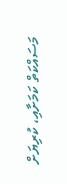މަސައްކަތް ކަމަށާއި، ކުރިޔަށް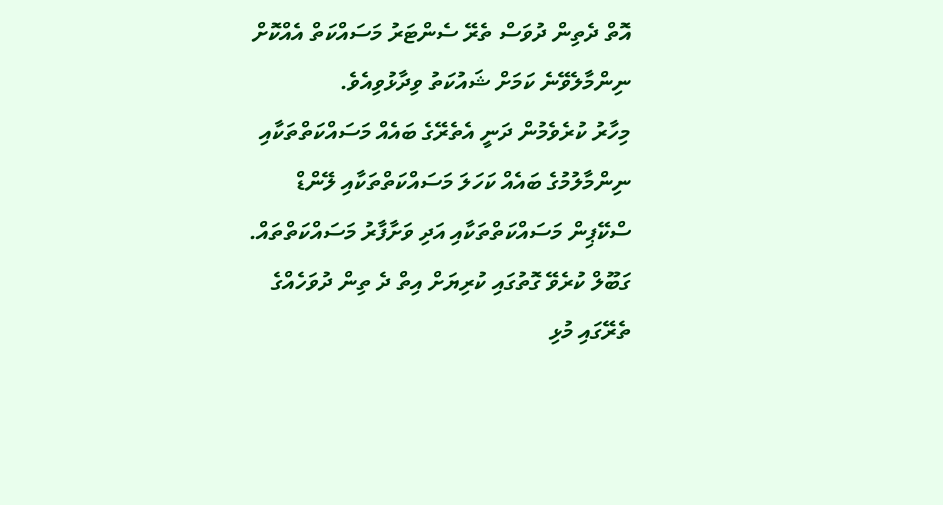އޮތް ދެތިން ދުވަސް ތެރޭ ސެންޓަރު މަސައްކަތް އެއްކޮށް ނިންމާލެވޭނެ ކަމަށް ޝައުކަތު ވިދާޅުވިއެވެ.
މިހާރު ކުރެވެމުން ދަނީ އެތެރޭގެ ބައެއް މަސައްކަތްތަކާއި ނިންމާލުމުގެ ބައެއް ކަހަލަ މަސައްކަތްތަކާއި ލޭންޑް ސްކޭޕިން މަސައްކަތްތަކާއި އަދި ވަށާފާރު މަސައްކަތްތައް. ގަބޫލް ކުރެވޭ ގޮތުގައި ކުރިޔަށް އިތް ދެ ތިން ދުވަހެއްގެ ތެރޭގައި މުޅި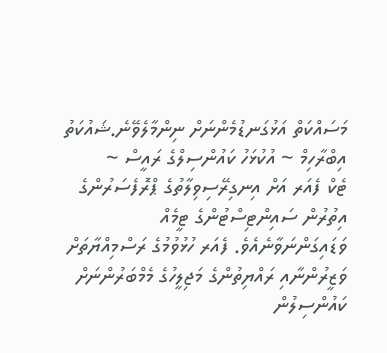މަސައްކަތް އަޅުގަނޑުމެންނަށް ނިންމާލެވޭނެ.ޝައުކަތު އިބްރާހިމް ~ އުކުޅަހު ކައުންސިލްގެ ރައީސް ~
ޓެކް ފެއަރ އަށް އިނގިރޭސިވިލާތުގެ ޕްރޮފެސަރުންގެ އިތުރުން ސައިންޓިސްޓުންގެ ޓީމެއް ވަޑައިގަންނަވާނެއެވެ. ފެއަރ ހުޅުވުމުގެ ރަސްމިއްޔާތަށް ވަޒީރުންނާއި ރައްޔިތުންގެ މަޖިލީހުގެ މެމްބަރުންނަށް ކައުންސިލުން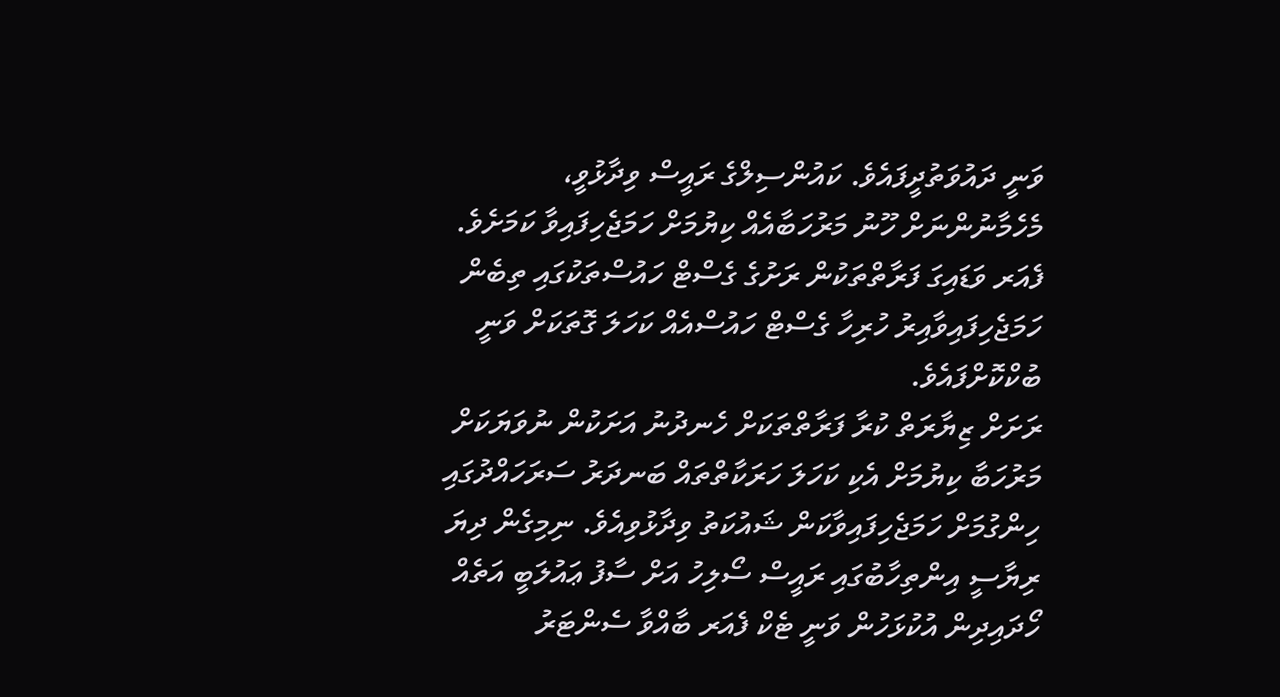ވަނީ ދައުވަތުދީފައެވެ. ކައުންސިލްގެ ރައީސް ވިދާޅުވީ، މެހެމާނުންނަށް ހޫނު މަރުހަބާއެއް ކިޔުމަށް ހަމަޖެހިފައިވާ ކަމަށެވެ. ފެއަރ ވަޑައިގަ ފަރާތްތަކުން ރަށުގެ ގެސްޓް ހައުސްތަކުގައި ތިބެން ހަމަޖެހިފައިވާއިރު ހުރިހާ ގެސްޓް ހައުސްއެއް ކަހަލަ ގޮތަކަށް ވަނީ ބުކްކޮށްފައެވެ.
ރަށަށް ޒިޔާރަތް ކުރާ ފަރާތްތަކަށް ހެނދުނު އަށަކުން ނުވަޔަކަށް މަރުހަބާ ކިޔުމަށް އެކި ކަހަލަ ހަރަކާތްތައް ބަނދަރު ސަރަހައްދުގައި ހިންގުމަށް ހަމަޖެހިފައިވާކަން ޝައުކަތު ވިދާޅުވިއެވެ. ނިމިގެން ދިޔަ ރިޔާސީ އިންތިހާބުގައި ރައީސް ސޯލިހު އަށް ސާފު ޢައުލަބީ އަތެއް ހޯދައިދިން އުކުޅަހުން ވަނީ ޓެކް ފެއަރ ބާއްވާ ސެންޓަރު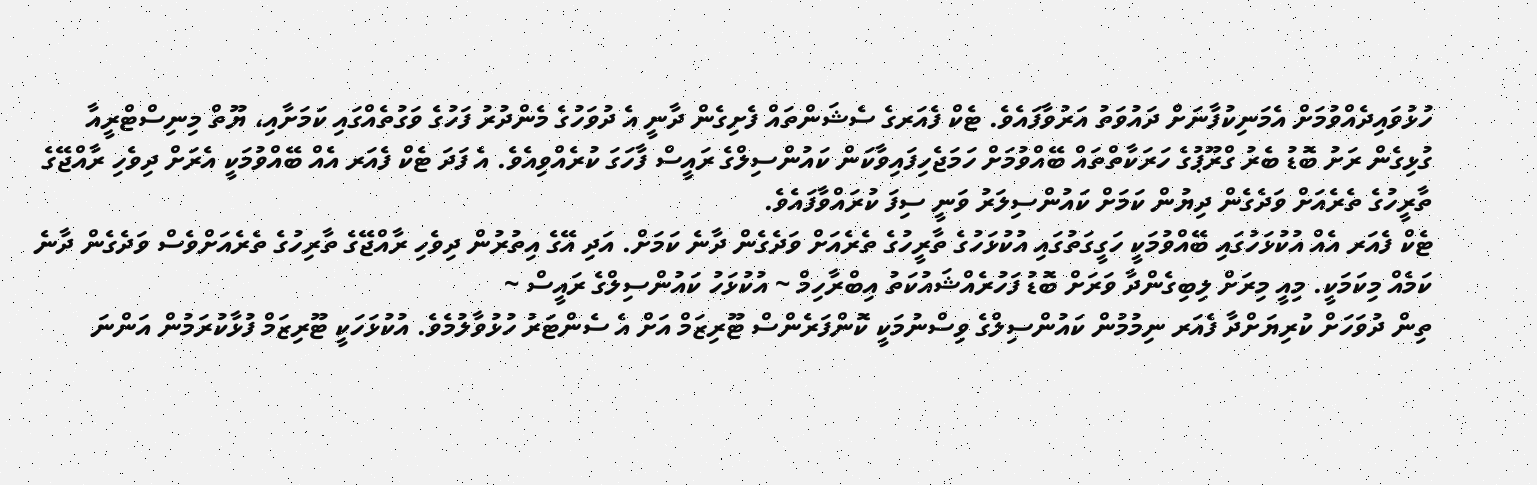ހުޅުވައިދެއްވުމަށް އެމަނިކުފާނަށް ދައުވަތު އަރުވާފައެވެ. ޓެކް ފެއަރގެ ސެޝަންތައް ފެށިގެން ދާނީ އެ ދުވަހުގެ މެންދުރު ފަހުގެ ވަގުތެއްގައި ކަމަށާއި، ޔޫތް މިނިސްޓްރީއާ ގުޅިގެން ރަށު ބޮޑު ބެރު ގްރޫޕުގެ ހަރަކާތްތައް ބޭއްވުމަށް ހަމަޖެހިފައިވާކަން ކައުންސިލްގެ ރައީސް ފާހަގަ ކުރެއްވިއެވެ. އެ ފަދަ ޓެކް ފެއަރ އެއް ބޭއްވުމަކީ އެރަށް ދިވެހި ރާއްޖޭގެ ތާރީހުގެ ތެރެއަށް ވަދެގެން ދިޔުން ކަމަށް ކައުންސިލަރު ވަނީ ސިފަ ކުރައްވާފައެވެ.
ޓެކް ފެއަރ އެއް އުކުޅަހުގައި ބޭއްވުމަކީ ހަގީގަތުގައި އުކުޅަހުގެ ތާރީހުގެ ތެރެއަށް ވަދެގެން ދާނެ ކަމަށް. އަދި އޭގެ އިތުރުން ދިވެހި ރާއްޖޭގެ ތާރިހުގެ ތެރެއަށްވެސް ވަދެގެން ދާނެ ކަމެއް މިކަމަކީ. މިއީ މިރަށް ލިބިގެންދާ ވަރަށް ބޮޑު ފަހުރެއްޝައުކަތު އިބްރާހިމް ~ އުކުޅަހު ކައުންސިލްގެ ރައީސް ~
ތިން ދުވަހަށް ކުރިޔަށްދާ ފެއަރ ނިމުމުން ކައުންސިލްގެ ވިސްނުމަކީ ކޮންފަރެންސް ޓޫރިޒަމް އަށް އެ ސެންޓަރު ހުޅުވާލުމެވެ. އުކުޅަހަކީ ޓޫރިޒަމް ފުޅާކުރަމުން އަންނަ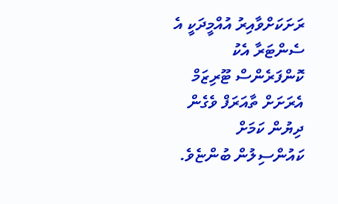ރަށަކަށްވާއިރު އުއްމީދަކީ އެ ސެންޓަރާ އެކު ކޮންފަރެންސް ޓޫރިޒަމް އެރަށަށް ތާއަރަފް ވެގެން ދިޔުން ކަމަށް ކައުންސިލުން ބުންޏެވެ.